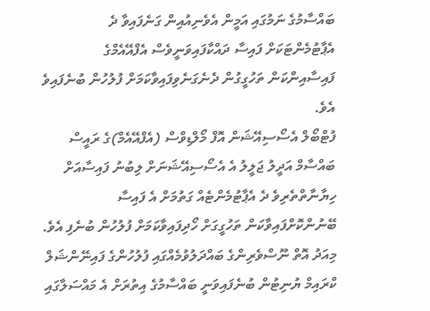ބައްސާމުގެ ނަމުގައި އަމީން އެވެނިއުއިން ގަނެފައިވާ ދެ އެޕާޓުމެންޓަކަށް ފައިސާ ދައްކާފައިވަނީވެސް އެފްއޭއެމްގެ ފައިސާއިންކަން ތަހުގީގުން ދެނެގަނެވިފައިވާކަމަށް ފުލުހުން ބުނެފައިވެ އެވެ.
ފުޓްބޯލް އެސޯސިއޭޝަން އޮފް މޯލްޑިވްސް (އެފްއޭއެމް)ގެ ރައީސް ބައްސާމް އަދީލު ޖަލީލު އެ އެސޯސިއޭޝަނަށް ލިބުނު ފައިސާއަށް ހިޔާނާތްތެރިވެ ދެ އެޕާޓުމެންޓެއް ގަތުމަށް އެ ފައިސާ ބޭނުންކޮށްފައިވާކަން ތަހުގީގަށް ހޯދިފައިވާކަމަށް ފުލުހުން ބުނެފި އެވެ.
މިއަދު އޮތް ނޫސްވެރިންގެ ބައްދަލުވުމެއްގައި ފުލުހުންގެ ފައިނޭންޝަލް ކްރައިމް ޔުނިޓުން ބުނެފައިވަނީ ބައްސާމުގެ އިތުރަށް އެ މައްސަލާގައި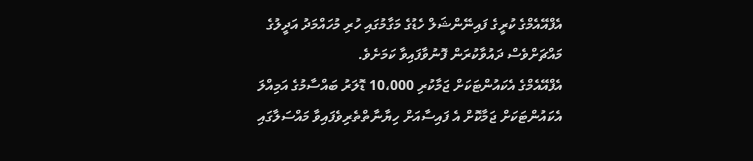އެފްއޭއެމްގެ ކުރީގެ ފައިނޭންޝަލް ހެޑުގެ މަގާމުގައި ހުރި މުހައްމަދު އަދީލުގެ މައްޗަށްވެސް ދައުވާކުރަން ފޮނުވާފައިވާ ކަމަށެވެ.
އެފްއޭއެމްގެ އެކައުންޓަކަށް ޖަމާކުރި 10،000 ޑޮލަރު ބައްސާމުގެ އަމިއްލަ އެކައުންޓަކަށް ޖަމާކޮށް އެ ފައިސާއަށް ހިޔާނާތްތެރިވެފައިވާ މައްސަލާގައި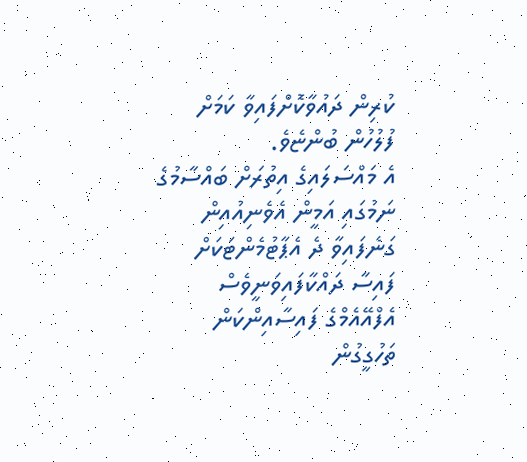ކުރިން ދައުވާކޮށްފައިވާ ކަމަށް ފުލުހުން ބުންޏެވެ.
އެ މައްސަލައިގެ އިތުރަށް ބައްސާމުގެ ނަމުގައި އަމީން އެވެނިއުއިން ގަނެފައިވާ ދެ އެޕާޓުމެންޓަކަށް ފައިސާ ދައްކާފައިވަނީވެސް އެފްއޭއެމްގެ ފައިސާއިންކަން ތަހުގީގުން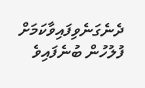ދެނެގަނެވިފައިވާކަމަށް ފުލުހުން ބުނެފައިވެ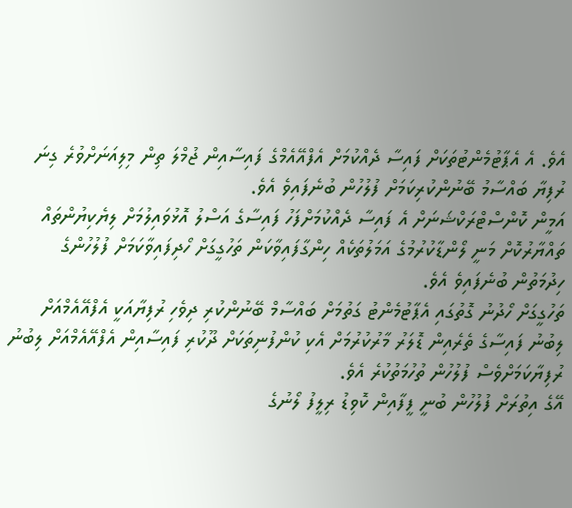އެވެ. އެ އެޕާޓުމެންޓުތަކަށް ފައިސާ ދެއްކުމަށް އެފްއޭއެމްގެ ފައިސާއިން ޖުމްލަ ތިން މިލިއަނަށްވުރެ ގިނަ ރުފިޔާ ބައްސާމު ބޭނުންކުރިކަމަށް ފުލުހުން ބުނެފައިވެ އެވެ.
އަމީން ކޮންސްޓްރަކްޝަނަށް އެ ފައިސާ ދެއްކުމަށްފަހު ފައިސާގެ އަސްލު އޮޅުވައިލުމަށް ލިޔެކިޔުންތައް ތައްޔާރުކޮށް މަނީ ލޯންޑާކުރުމުގެ އަމަލުތަކެއް ހިންގާފައިވާކަން ތަހުގީގަށް ހޯދިފައިވާކަމަށް ފުލުހުންގެ ހިދުމަތުން ބުނެފައިވެ އެވެ.
ތަހުގީގަށް ހޯދުނު ގޮތުގައި އެޕާޓުމެންޓު ގަތުމަށް ބައްސާމް ބޭނުންކުރި ދިވެހި ރުފިޔާއަކީ އެފްއޭއެމްއަށް ލިބުނު ފައިސާގެ ތެރެއިން ޑޮލަރު މާރުކުރުމަށް އެކި ކުންފުނިތަކަށް ދޫކުރި ފައިސާއިން އެފްއޭއެމްއަށް ލިބުނު ރުފިޔާކަމަށްވެސް ފުލުހުން ތުހުމަތުކުރެ އެވެ.
އޭގެ އިތުރަށް ފުލުހުން ބުނީ ފީފާއިން ކޮވިޑު ރިލީފު ލޯނުގެ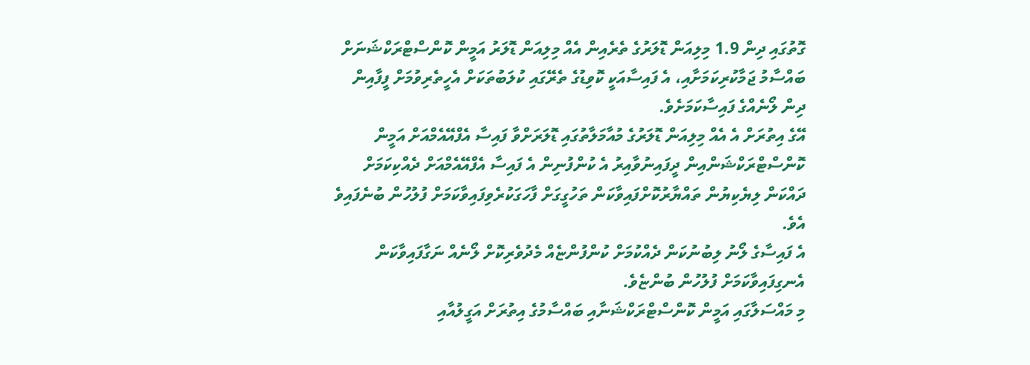ގޮތުގައި ދިން 1.9 މިލިއަން ޑޮލަރުގެ ތެރެއިން އެއް މިލިއަން ޑޮލަރު އަމީން ކޮންސްޓްރަކްޝަނަށް ބައްސާމު ޖަމާކުރިކަމަށާއި، އެ ފައިސާއަކީ ކޮވިޑުގެ ތެރޭގައި ކުލަބުތަކަށް އެހީތެރިވުމަށް ފީފާއިން ދިން ލޯނެއްގެ ފައިސާކަމަށެވެ.
އޭގެ އިތުރަށް އެ އެއް މިލިއަން ޑޮލަރުގެ މުއާމަލާތުގައި ޑޮލަރަށްވާ ފައިސާ އެފްއޭއެމްއަށް އަމީން ކޮންސްޓްރަކްޝަންއިން ދީފައިނުވާއިރު އެ ކުންފުނިން އެ ފައިސާ އެފްއޭއެމްއަށް ދެއްކިކަމަށް ދައްކަން ލިޔެކިޔުން ތައްޔާރުކޮށްފައިވާކަން ތަހުގީގަށް ފާހަގަކުރެވިފައިވާކަމަށް ފުލުހުން ބުނެފައިވެ އެވެ.
އެ ފައިސާގެ ލޯނު ލިބުނުކަން ދެއްކުމަށް ކުންފުންޏެއް މެދުވެރިކޮށް ލޯނެއް ނަގާފައިވާކަން އެނގިފައިވާކަމަށް ފުލުހުން ބުންޏެވެ.
މި މައްސަލާގައި އަމީން ކޮންސްޓްރަކްޝަނާއި ބައްސާމުގެ އިތުރަށް އަގީލުއާއި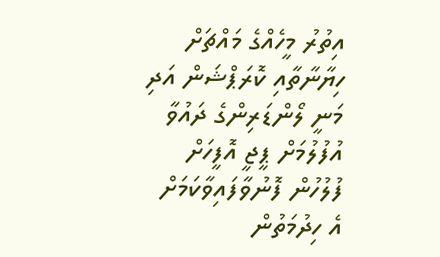އިތުރު މީހެއްގެ މައްޗަށް ހިޔާނާތާއި ކޮރަޕްޝަން އަދި މަނީ ލޯންޑަރިންގެ ދައުވާ އުފުލުމަށް ޕީޖީ އޮފީހަށް ފުލުހުން ފޮނުވާފައިވާކަމަށް އެ ހިދުމަތުން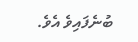ބުނެފައިވެ އެވެ.